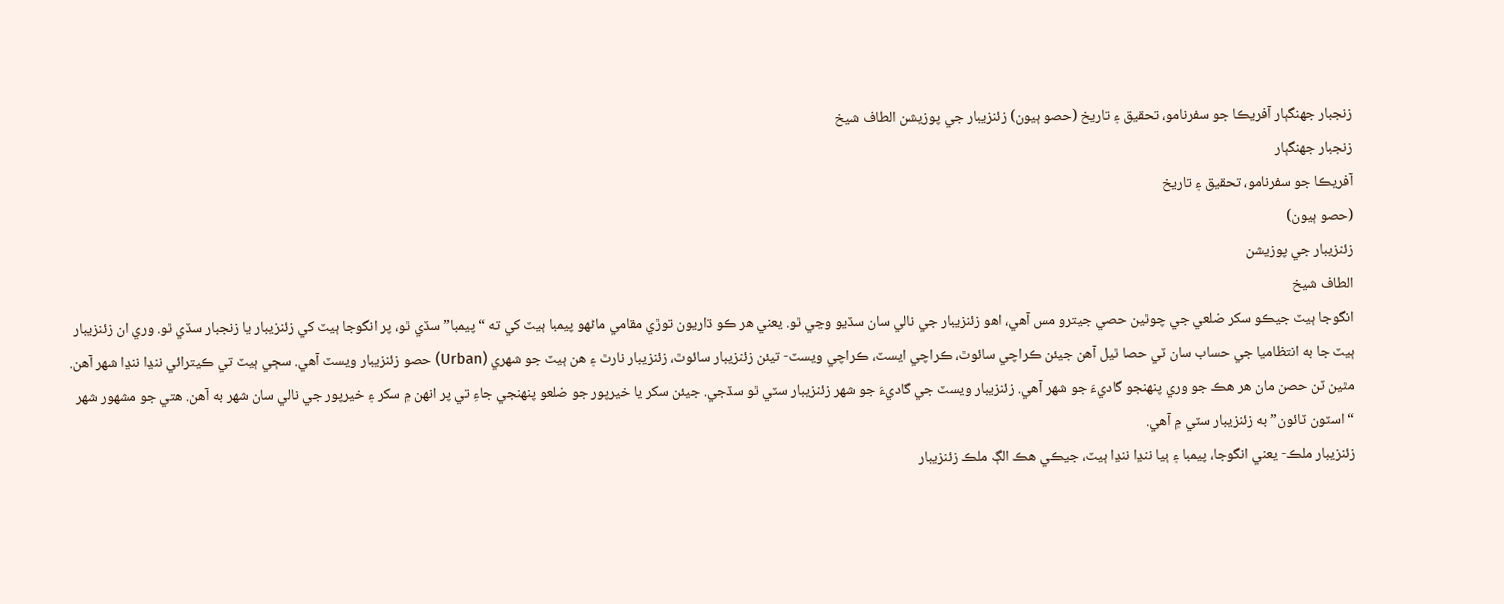زنجبار جهنگٻار آفريڪا جو سفرنامو، تحقيق ۽ تاريخ (حصو ٻيون) زئنزيبار جي پوزيشن الطاف شيخ
زنجبار جهنگٻار
آفريڪا جو سفرنامو، تحقيق ۽ تاريخ
(حصو ٻيون)
زئنزيبار جي پوزيشن
الطاف شيخ
انگوجا ٻيٽ جيڪو سکر ضلعي جي چوٿين حصي جيترو مس آهي، اهو زئنزيبار جي نالي سان سڏيو وڃي ٿو. يعني هر ڪو ڌاريون توڙي مقامي ماڻهو پيمبا ٻيٽ کي ته “پيمبا” سڏي ٿو، پر انگوجا ٻيٽ کي زئنزيبار يا زنجبار سڏي ٿو. وري ان زئنزيبار ٻيٽ جا به انتظاميا جي حساب سان ٽي حصا ٿيل آهن جيئن ڪراچي سائوٿ، ڪراچي ايسٽ، ڪراچي ويسٽ- تيئن زئنزيبار سائوٿ، زئنزيبار نارٿ ۽ هن ٻيٽ جو شهري (Urban) حصو زئنزيبار ويسٽ آهي. سڄي ٻيٽ تي ڪيترائي ننڍا ننڍا شهر آهن. مٿين ٽن حصن مان هر هڪ جو وري پنهنجو گاديءَ جو شهر آهي. زئنزيبار ويسٽ جي گاديءَ جو شهر زئنزيبار سٽي ٿو سڏجي. جيئن سکر يا خيرپور جو ضلعو پنهنجي جاءِ تي پر انهن ۾ سکر ۽ خيرپور جي نالي سان شهر به آهن. هتي جو مشهور شهر “اسٽون ٽائون” به زئنزيبار سٽي ۾ آهي.
زئنزيبار ملڪ- يعني انگوجا، پيمبا ۽ ٻيا ننڍا ننڍا ٻيٽ، جيڪي هڪ الڳ ملڪ زئنزيبار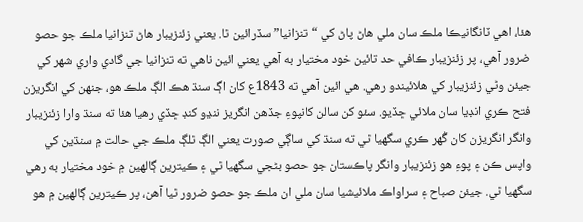هئا، اهي ٽانگانيڪا ملڪ سان ملي هاڻ پاڻ کي “تنزانيا” سڏرائين ٿا. يعني زئنزيبار هاڻ تنزانيا ملڪ جو حصو ضرور آهي، پر زئنزيبار ڪافي حد تائين خود مختيار به آهي يعني ائين ناهي ته تنزانيا جي گادي واري شهر کي جيئن وڻي زئنزيبار کي هلائيندو رهي. هي ائين آهي ته 1843ع کان اڳ سنڌ هڪ الڳ ملڪ هو، جنهن کي انگريزن فتح ڪري انڊيا سان ملائي ڇڏيو. سئو کن سالن کانپوءِ جڏهن انگريز ننڍو کنڊ ڇڏي رهيا هئا ته سنڌ وارا زئنزيبار وانگر انگريزن کان گُهر ڪري سگهيا ٿي ته سنڌ کي ساڳي صورت يعني الڳ ٿلڳ ملڪ جي حالت ۾ سنڌين کي واپس ڪن ۽ پوءِ هو زئنزيبار وانگر پاڪستان جو حصو بڻجي سگهيا ٿي ۽ ڪيترين ڳالهين ۾ خود مختيار به رهي سگهيا ٿي. جيئن صباح ۽ سراواڪ ملائيشيا سان ملي ان ملڪ جو حصو ضرور ٿيا آهن، پر ڪيترين ڳالهين ۾ هو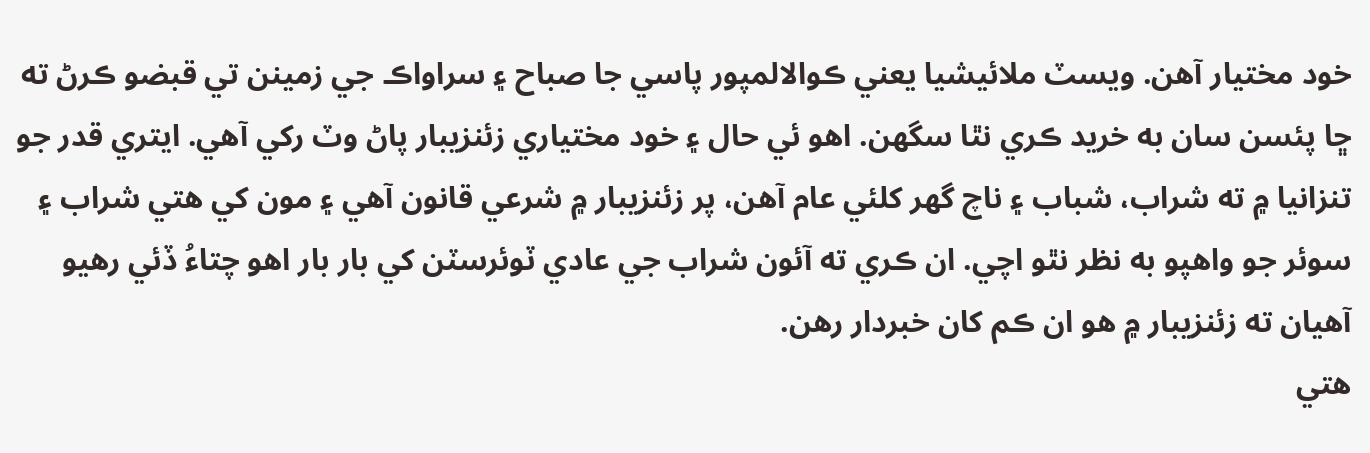خود مختيار آهن. ويسٽ ملائيشيا يعني ڪوالالمپور پاسي جا صباح ۽ سراواڪ جي زمينن تي قبضو ڪرڻ ته ڇا پئسن سان به خريد ڪري نٿا سگهن. اهو ئي حال ۽ خود مختياري زئنزيبار پاڻ وٽ رکي آهي. ايتري قدر جو تنزانيا ۾ ته شراب، شباب ۽ ناچ گهر کلئي عام آهن، پر زئنزيبار ۾ شرعي قانون آهي ۽ مون کي هتي شراب ۽ سوئر جو واهپو به نظر نٿو اچي. ان ڪري ته آئون شراب جي عادي ٽوئرسٽن کي بار بار اهو چتاءُ ڏئي رهيو آهيان ته زئنزيبار ۾ هو ان ڪم کان خبردار رهن.
هتي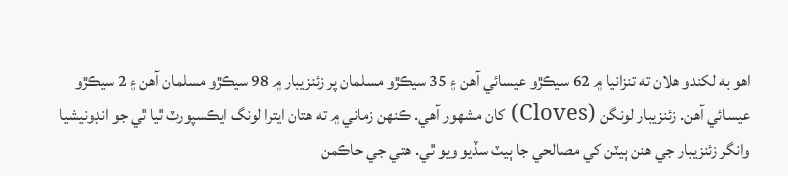اهو به لکندو هلان ته تنزانيا ۾ 62 سيڪڙو عيسائي آهن ۽ 35 سيڪڙو مسلمان پر زئنزيبار ۾ 98 سيڪڙو مسلمان آهن ۽ 2 سيڪڙو عيسائي آهن. زئنزيبار لونگن (Cloves) کان مشهور آهي. ڪنهن زماني ۾ ته هتان ايترا لونگ ايڪسپورٽ ٿيا ٿي جو انڊونيشيا وانگر زئنزيبار جي هنن ٻيٽن کي مصالحي جا ٻيٽ سڏيو ويو ٿي. هتي جي حاڪمن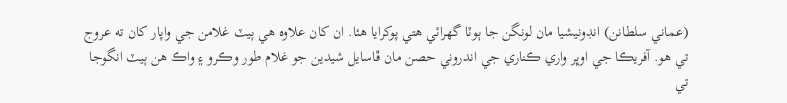(عماني سلطانن) انڊونيشيا مان لونگن جا ٻوٽا گهرائي هتي پوکرايا هئا. ان کان علاوه هي ٻيٽ غلامن جي واپار کان ته عروج تي هو. آفريڪا جي اوڀر واري ڪناري جي اندروني حصن مان ڦاسايل شيدين جو غلام طور وڪرو ۽ واڪ هن ٻيٽ انگوجا تي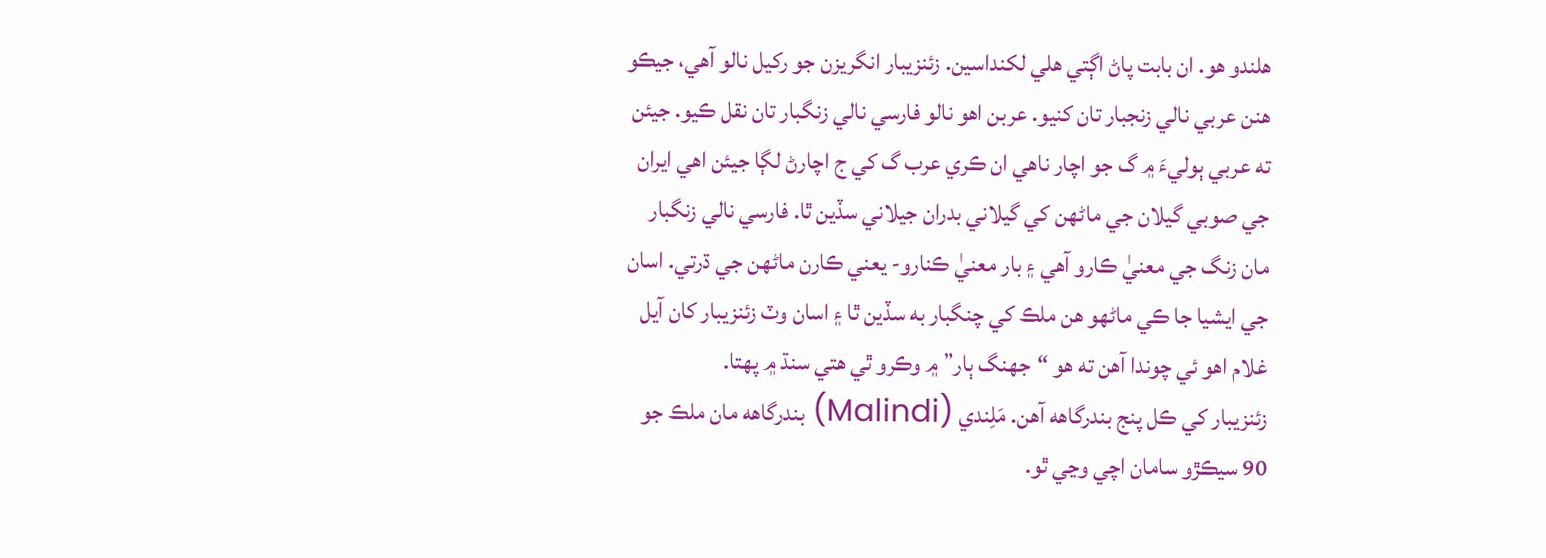هلندو هو. ان بابت پاڻ اڳتي هلي لکنداسين. زئنزيبار انگريزن جو رکيل نالو آهي، جيڪو هنن عربي نالي زنجبار تان کنيو. عربن اهو نالو فارسي نالي زنگبار تان نقل ڪيو. جيئن ته عربي ٻوليءَ ۾ گ جو اچار ناهي ان ڪري عرب گ کي ج اچارڻ لڳا جيئن اهي ايران جي صوبي گيلان جي ماڻهن کي گيلاني بدران جيلاني سڏين ٿا. فارسي نالي زنگبار مان زنگ جي معنيٰ ڪارو آهي ۽ بار معنيٰ ڪنارو- يعني ڪارن ماڻهن جي ڌرتي. اسان جي ايشيا جا ڪي ماڻهو هن ملڪ کي چنگبار به سڏين ٿا ۽ اسان وٽ زئنزيبار کان آيل غلام اهو ئي چوندا آهن ته هو “جهنگ ٻار” ۾ وڪرو ٿي هتي سنڌ ۾ پهتا.
زئنزيبار کي ڪل پنج بندرگاهه آهن. مَلِندي (Malindi) بندرگاهه مان ملڪ جو 90 سيڪڙو سامان اچي وڃي ٿو.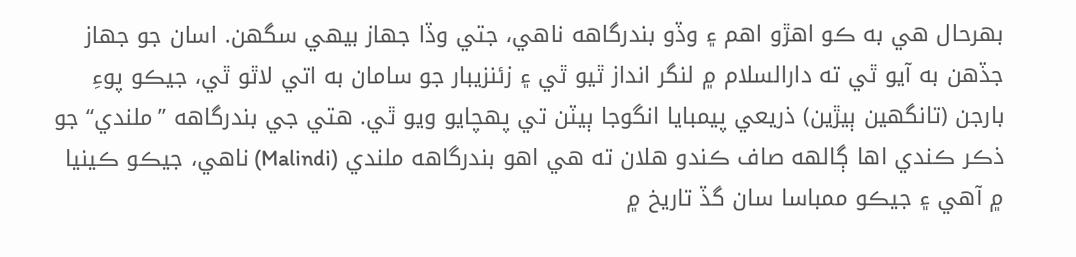بهرحال هي به ڪو اهڙو اهم ۽ وڏو بندرگاهه ناهي، جتي وڏا جهاز بيهي سگهن. اسان جو جهاز جڏهن به آيو ٿي ته دارالسلام ۾ لنگر انداز ٿيو ٿي ۽ زئنزيبار جو سامان به اتي لاٿو ٿي، جيڪو پوءِ بارجن (تانگهين ٻيڙين) ذريعي پيمبايا انگوجا ٻيٽن تي پهچايو ويو ٿي. هتي جي بندرگاهه ”ملندي“ جو ذڪر ڪندي اها ڳالهه صاف ڪندو هلان ته هي اهو بندرگاهه ملندي (Malindi) ناهي، جيڪو ڪينيا ۾ آهي ۽ جيڪو ممباسا سان گڏ تاريخ ۾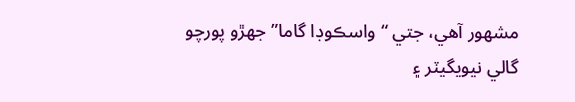مشهور آهي، جتي “واسڪوڊا گاما” جهڙو پورچو گالي نيويگيٽر ۽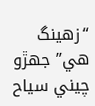“زهينگ هي” جهڙو چيني سياح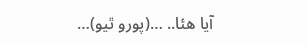آيا هئا.. …(پورو ٿيو)…